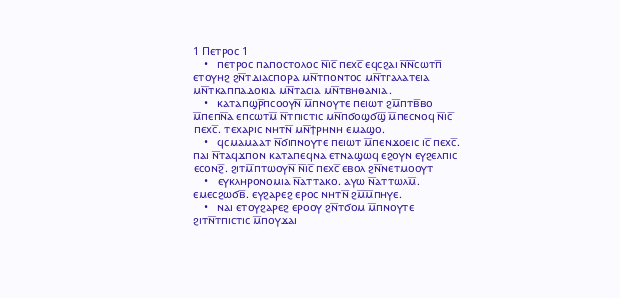1 Ⲡⲉⲧⲣⲟⲥ 1
    •   ⲡⲉⲧⲣⲟⲥ ⲡⲁⲡⲟⲥⲧⲟⲗⲟⲥ ⲛ̅ⲓⲥ̅ ⲡⲉⲭⲥ̅ ⲉϥⲥϩⲁⲓ ⲛ̅ⲛ̅ⲥⲱⲧⲡ̅ ⲉⲧⲟⲩⲏϩ ϩⲛ̅ⲧⲇⲓⲁⲥⲡⲟⲣⲁ ⲙⲛ̅ⲧⲡⲟⲛⲧⲟⲥ ⲙⲛ̅ⲧⲅⲁⲗⲁⲧⲉⲓⲁ ⲙⲛ̅ⲧⲕⲁⲡⲡⲁⲇⲟⲕⲓⲁ ⲙⲛ̅ⲧⲁⲥⲓⲁ ⲙⲛ̅ⲧⲃⲏⲑⲁⲛⲓⲁ.
    •   ⲕⲁⲧⲁⲡϣⲣ̅ⲡⲥⲟⲟⲩⲛ̅ ⲙ̅ⲡⲛⲟⲩⲧⲉ ⲡⲉⲓⲱⲧ ϩⲙ̅ⲡⲧⲃ̅ⲃⲟ ⲙ̅ⲡⲉⲡⲛ̅ⲁ ⲉⲡⲥⲱⲧⲙ̅ ⲛ̅ⲧⲡⲓⲥⲧⲓⲥ ⲙⲛ̅ⲡϭⲟϣϭϣ̅ ⲙ̅ⲡⲉⲥⲛⲟϥ ⲛ̅ⲓⲥ̅ ⲡⲉⲭⲥ̅. ⲧⲉⲭⲁⲣⲓⲥ ⲛⲏⲧⲛ̅ ⲙⲛ̅ϯⲣⲏⲛⲏ ⲉⲙⲁϣⲟ.
    •   ϥⲥⲙⲁⲙⲁⲁⲧ ⲛ̅ϭⲓⲡⲛⲟⲩⲧⲉ ⲡⲉⲓⲱⲧ ⲙ̅ⲡⲉⲛϫⲟⲉⲓⲥ ⲓⲥ̅ ⲡⲉⲭⲥ̅. ⲡⲁⲓ ⲛ̅ⲧⲁϥϫⲡⲟⲛ ⲕⲁⲧⲁⲡⲉϥⲛⲁ ⲉⲧⲛⲁϣⲱϥ ⲉϩⲟⲩⲛ ⲉⲩϩⲉⲗⲡⲓⲥ ⲉⲥⲟⲛϩ̅. ϩⲓⲧⲙ̅ⲡⲧⲱⲟⲩⲛ̅ ⲛ̅ⲓⲥ̅ ⲡⲉⲭⲥ̅ ⲉⲃⲟⲗ ϩⲛ̅ⲛⲉⲧⲙⲟⲟⲩⲧ
    •   ⲉⲩⲕⲗⲏⲣⲟⲛⲟⲙⲓⲁ ⲛ̅ⲁⲧⲧⲁⲕⲟ. ⲁⲩⲱ ⲛ̅ⲁⲧⲧⲱⲗⲙ̅. ⲉⲙⲉⲥϩⲱϭⲃ̅. ⲉⲩϩⲁⲣⲉϩ ⲉⲣⲟⲥ ⲛⲏⲧⲛ̅ ϩⲙ̅ⲙ̅ⲡⲏⲩⲉ.
    •   ⲛⲁⲓ ⲉⲧⲟⲩϩⲁⲣⲉϩ ⲉⲣⲟⲟⲩ ϩⲛ̅ⲧϭⲟⲙ ⲙ̅ⲡⲛⲟⲩⲧⲉ ϩⲓⲧⲛ̅ⲧⲡⲓⲥⲧⲓⲥ ⲙ̅ⲡⲟⲩϫⲁⲓ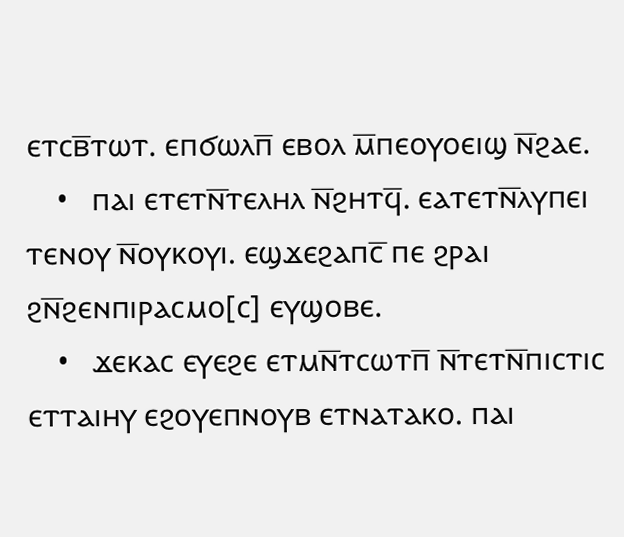ⲉⲧⲥⲃ̅ⲧⲱⲧ. ⲉⲡϭⲱⲗⲡ̅ ⲉⲃⲟⲗ ⲙ̅ⲡⲉⲟⲩⲟⲉⲓϣ ⲛ̅ϩⲁⲉ.
    •   ⲡⲁⲓ ⲉⲧⲉⲧⲛ̅ⲧⲉⲗⲏⲗ ⲛ̅ϩⲏⲧϥ̅. ⲉⲁⲧⲉⲧⲛ̅ⲗⲩⲡⲉⲓ ⲧⲉⲛⲟⲩ ⲛ̅ⲟⲩⲕⲟⲩⲓ. ⲉϣϫⲉϩⲁⲡⲥ̅ ⲡⲉ ϩⲣⲁⲓ ϩⲛ̅ϩⲉⲛⲡⲓⲣⲁⲥⲙⲟ[ⲥ] ⲉⲩϣⲟⲃⲉ.
    •   ϫⲉⲕⲁⲥ ⲉⲩⲉϩⲉ ⲉⲧⲙⲛ̅ⲧⲥⲱⲧⲡ̅ ⲛ̅ⲧⲉⲧⲛ̅ⲡⲓⲥⲧⲓⲥ ⲉⲧⲧⲁⲓⲏⲩ ⲉϩⲟⲩⲉⲡⲛⲟⲩⲃ ⲉⲧⲛⲁⲧⲁⲕⲟ. ⲡⲁⲓ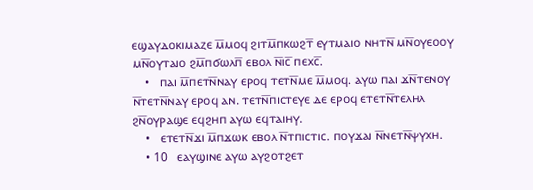ⲉϣⲁⲩⲇⲟⲕⲓⲙⲁⲍⲉ ⲙ̅ⲙⲟϥ ϩⲓⲧⲙ̅ⲡⲕⲱϩⲧ̅ ⲉⲩⲧⲙⲁⲓⲟ ⲛⲏⲧⲛ̅ ⲙⲛ̅ⲟⲩⲉⲟⲟⲩ ⲙⲛ̅ⲟⲩⲧⲁⲓⲟ ϩⲙ̅ⲡϭⲱⲗⲡ̅ ⲉⲃⲟⲗ ⲛ̅ⲓⲥ̅ ⲡⲉⲭⲥ̅.
    •   ⲡⲁⲓ ⲙ̅ⲡⲉⲧⲛ̅ⲛⲁⲩ ⲉⲣⲟϥ ⲧⲉⲧⲛ̅ⲙⲉ ⲙ̅ⲙⲟϥ. ⲁⲩⲱ ⲡⲁⲓ ϫⲛ̅ⲧⲉⲛⲟⲩ ⲛ̅ⲧⲉⲧⲛ̅ⲛⲁⲩ ⲉⲣⲟϥ ⲁⲛ. ⲧⲉⲧⲛ̅ⲡⲓⲥⲧⲉⲩⲉ ⲇⲉ ⲉⲣⲟϥ ⲉⲧⲉⲧⲛ̅ⲧⲉⲗⲏⲗ ϩⲛ̅ⲟⲩⲣⲁϣⲉ ⲉϥϩⲏⲡ ⲁⲩⲱ ⲉϥⲧⲁⲓⲏⲩ.
    •   ⲉⲧⲉⲧⲛ̅ϫⲓ ⲙ̅ⲡϫⲱⲕ ⲉⲃⲟⲗ ⲛ̅ⲧⲡⲓⲥⲧⲓⲥ. ⲡⲟⲩϫⲁⲓ ⲛ̅ⲛⲉⲧⲛ̅ⲯⲩⲭⲏ.
    • 10   ⲉⲁⲩϣⲓⲛⲉ ⲁⲩⲱ ⲁⲩϩⲟⲧϩⲉⲧ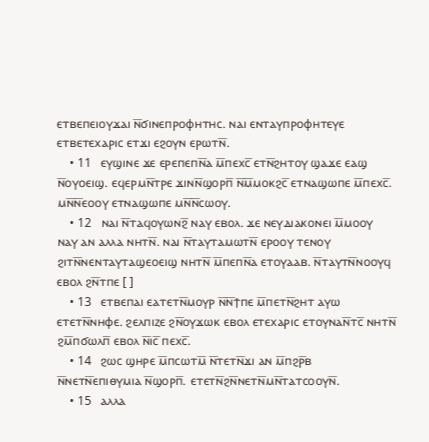ⲉⲧⲃⲉⲡⲉⲓⲟⲩϫⲁⲓ ⲛ̅ϭⲓⲛⲉⲡⲣⲟⲫⲏⲧⲏⲥ. ⲛⲁⲓ ⲉⲛⲧⲁⲩⲡⲣⲟⲫⲏⲧⲉⲩⲉ ⲉⲧⲃⲉⲧⲉⲭⲁⲣⲓⲥ ⲉⲧϫⲓ ⲉϩⲟⲩⲛ ⲉⲣⲱⲧⲛ̅.
    • 11   ⲉⲩϣⲓⲛⲉ ϫⲉ ⲉⲣⲉⲡⲉⲡⲛ̅ⲁ ⲙ̅ⲡⲉⲭⲥ̅ ⲉⲧⲛ̅ϩⲏⲧⲟⲩ ϣⲁϫⲉ ⲉⲁϣ ⲛ̅ⲟⲩⲟⲉⲓϣ. ⲉϥⲉⲣⲙⲛ̅ⲧⲣⲉ ϫⲓⲛⲛ̅ϣⲟⲣⲡ̅ ⲛ̅ⲙ̅ⲙⲟⲕϩⲥ̅ ⲉⲧⲛⲁϣⲱⲡⲉ ⲙ̅ⲡⲉⲭⲥ̅. ⲙⲛ̅ⲛ̅ⲉⲟⲟⲩ ⲉⲧⲛⲁϣⲱⲡⲉ ⲙⲛ̅ⲛ̅ⲥⲱⲟⲩ.
    • 12   ⲛⲁⲓ ⲛ̅ⲧⲁϥⲟⲩⲱⲛϩ̅ ⲛⲁⲩ ⲉⲃⲟⲗ. ϫⲉ ⲛⲉⲩⲇⲓⲁⲕⲟⲛⲉⲓ ⲙ̅ⲙⲟⲟⲩ ⲛⲁⲩ ⲁⲛ ⲁⲗⲗⲁ ⲛⲏⲧⲛ̅. ⲛⲁⲓ ⲛ̅ⲧⲁⲩⲧⲁⲙⲱⲧⲛ̅ ⲉⲣⲟⲟⲩ ⲧⲉⲛⲟⲩ ϩⲓⲧⲛ̅ⲛⲉⲛⲧⲁⲩⲧⲁϣⲉⲟⲉⲓϣ ⲛⲏⲧⲛ̅ ⲙ̅ⲡⲉⲡⲛ̅ⲁ ⲉⲧⲟⲩⲁⲁⲃ. ⲛ̅ⲧⲁⲩⲧⲛ̅ⲛⲟⲟⲩϥ ⲉⲃⲟⲗ ϩⲛ̅ⲧⲡⲉ [ ]
    • 13   ⲉⲧⲃⲉⲡⲁⲓ ⲉⲁⲧⲉⲧⲛ̅ⲙⲟⲩⲣ ⲛ̅ⲛ̅ϯⲡⲉ ⲙ̅ⲡⲉⲧⲛ̅ϩⲏⲧ ⲁⲩⲱ ⲉⲧⲉⲧⲛ̅ⲛⲏⲫⲉ. ϩⲉⲗⲡⲓⲍⲉ ϩⲛ̅ⲟⲩϫⲱⲕ ⲉⲃⲟⲗ ⲉⲧⲉⲭⲁⲣⲓⲥ ⲉⲧⲟⲩⲛⲁⲛ̅ⲧⲥ̅ ⲛⲏⲧⲛ̅ ϩⲙ̅ⲡϭⲱⲗⲡ̅ ⲉⲃⲟⲗ ⲛ̅ⲓⲥ̅ ⲡⲉⲭⲥ̅.
    • 14   ϩⲱⲥ ϣⲏⲣⲉ ⲙ̅ⲡⲥⲱⲧⲙ̅ ⲛ̅ⲧⲉⲧⲛ̅ϫⲓ ⲁⲛ ⲙ̅ⲡϩⲣ̅ⲃ ⲛ̅ⲛⲉⲧⲛ̅ⲉⲡⲓⲑⲩⲙⲓⲁ ⲛ̅ϣⲟⲣⲡ̅. ⲉⲧⲉⲧⲛ̅ϩⲛ̅ⲛⲉⲧⲛ̅ⲙⲛ̅ⲧⲁⲧⲥⲟⲟⲩⲛ̅.
    • 15   ⲁⲗⲗⲁ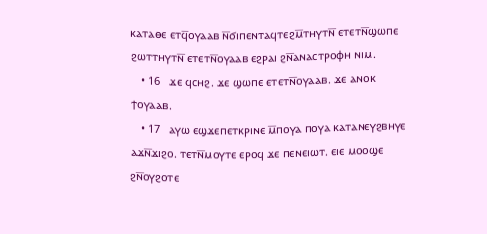ⲕⲁⲧⲁⲑⲉ ⲉⲧϥ̅ⲟⲩⲁⲁⲃ ⲛ̅ϭⲓⲡⲉⲛⲧⲁϥⲧⲉϩⲙ̅ⲧⲏⲩⲧⲛ̅ ⲉⲧⲉⲧⲛ̅ϣⲱⲡⲉ ϩⲱⲧⲧⲏⲩⲧⲛ̅ ⲉⲧⲉⲧⲛ̅ⲟⲩⲁⲁⲃ ⲉϩⲣⲁⲓ ϩⲛ̅ⲁⲛⲁⲥⲧⲣⲟⲫⲏ ⲛⲓⲙ.
    • 16   ϫⲉ ϥⲥⲏϩ. ϫⲉ ϣⲱⲡⲉ ⲉⲧⲉⲧⲛ̅ⲟⲩⲁⲁⲃ. ϫⲉ ⲁⲛⲟⲕ ϯⲟⲩⲁⲁⲃ.
    • 17   ⲁⲩⲱ ⲉϣϫⲉⲡⲉⲧⲕⲣⲓⲛⲉ ⲙ̅ⲡⲟⲩⲁ ⲡⲟⲩⲁ ⲕⲁⲧⲁⲛⲉⲩϩⲃⲏⲩⲉ ⲁϫⲛ̅ϫⲓϩⲟ. ⲧⲉⲧⲛ̅ⲙⲟⲩⲧⲉ ⲉⲣⲟϥ ϫⲉ ⲡⲉⲛⲉⲓⲱⲧ. ⲉⲓⲉ ⲙⲟⲟϣⲉ ϩⲛ̅ⲟⲩϩⲟⲧⲉ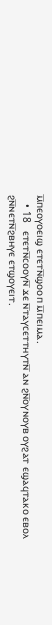ⲙ̅ⲡⲉⲟⲩⲟⲉⲓϣ ⲉⲧⲉⲧⲛ̅ϣⲟⲟⲡ ⲙ̅ⲡⲉⲓⲙⲁ.
    • 18   ⲉⲧⲉⲧⲛ̅ⲥⲟⲟⲩⲛ̅ ϫⲉ ⲛ̅ⲧⲁⲩⲥⲉⲧⲧⲏⲩⲧⲛ̅ ⲁⲛ ϩⲛ̅ⲟⲩⲛⲟⲩⲃ ⲟⲩϩⲁⲧ ⲉϣⲁϥⲧⲁⲕⲟ ⲉⲃⲟⲗ ϩⲛ̅ⲛⲉⲧⲛ̅ϩⲃⲏⲩⲉ ⲉⲧϣⲟⲩⲉⲓⲧ.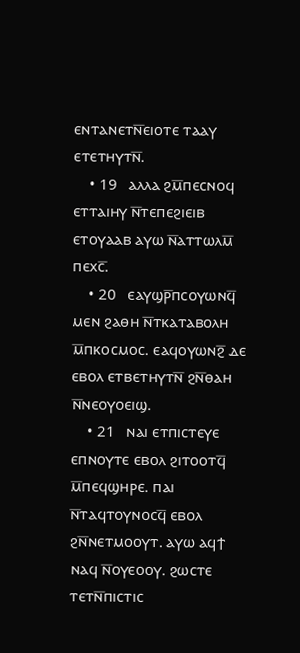ⲉⲛⲧⲁⲛⲉⲧⲛ̅ⲉⲓⲟⲧⲉ ⲧⲁⲁⲩ ⲉⲧⲉⲧⲏⲩⲧⲛ̅.
    • 19   ⲁⲗⲗⲁ ϩⲙ̅ⲡⲉⲥⲛⲟϥ ⲉⲧⲧⲁⲓⲏⲩ ⲛ̅ⲧⲉⲡⲉϩⲓⲉⲓⲃ ⲉⲧⲟⲩⲁⲁⲃ ⲁⲩⲱ ⲛ̅ⲁⲧⲧⲱⲗⲙ̅ ⲡⲉⲭⲥ̅.
    • 20   ⲉⲁⲩϣⲣ̅ⲡⲥⲟⲩⲱⲛϥ̅ ⲙⲉⲛ ϩⲁⲑⲏ ⲛ̅ⲧⲕⲁⲧⲁⲃⲟⲗⲏ ⲙ̅ⲡⲕⲟⲥⲙⲟⲥ. ⲉⲁϥⲟⲩⲱⲛϩ̅ ⲇⲉ ⲉⲃⲟⲗ ⲉⲧⲃⲉⲧⲏⲩⲧⲛ̅ ϩⲛ̅ⲑⲁⲏ ⲛ̅ⲛⲉⲟⲩⲟⲉⲓϣ.
    • 21   ⲛⲁⲓ ⲉⲧⲡⲓⲥⲧⲉⲩⲉ ⲉⲡⲛⲟⲩⲧⲉ ⲉⲃⲟⲗ ϩⲓⲧⲟⲟⲧϥ̅ ⲙ̅ⲡⲉϥϣⲏⲣⲉ. ⲡⲁⲓ ⲛ̅ⲧⲁϥⲧⲟⲩⲛⲟⲥϥ̅ ⲉⲃⲟⲗ ϩⲛ̅ⲛⲉⲧⲙⲟⲟⲩⲧ. ⲁⲩⲱ ⲁϥϯ ⲛⲁϥ ⲛ̅ⲟⲩⲉⲟⲟⲩ. ϩⲱⲥⲧⲉ ⲧⲉⲧⲛ̅ⲡⲓⲥⲧⲓⲥ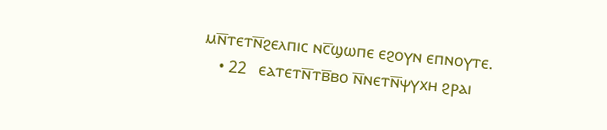ⲙⲛ̅ⲧⲉⲧⲛ̅ϩⲉⲗⲡⲓⲥ ⲛⲥ̅ϣⲱⲡⲉ ⲉϩⲟⲩⲛ ⲉⲡⲛⲟⲩⲧⲉ.
    • 22   ⲉⲁⲧⲉⲧⲛ̅ⲧⲃ̅ⲃⲟ ⲛ̅ⲛⲉⲧⲛ̅ⲯⲩⲭⲏ ϩⲣⲁⲓ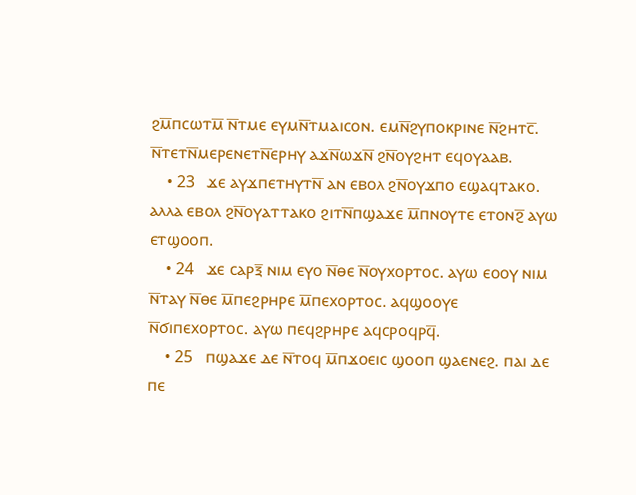ϩⲙ̅ⲡⲥⲱⲧⲙ̅ ⲛ̅ⲧⲙⲉ ⲉⲩⲙⲛ̅ⲧⲙⲁⲓⲥⲟⲛ. ⲉⲙⲛ̅ϩⲩⲡⲟⲕⲣⲓⲛⲉ ⲛ̅ϩⲏⲧⲥ̅. ⲛ̅ⲧⲉⲧⲛ̅ⲙⲉⲣⲉⲛⲉⲧⲛ̅ⲉⲣⲏⲩ ⲁϫⲛ̅ⲱϫⲛ̅ ϩⲛ̅ⲟⲩϩⲏⲧ ⲉϥⲟⲩⲁⲁⲃ.
    • 23   ϫⲉ ⲁⲩϫⲡⲉⲧⲏⲩⲧⲛ̅ ⲁⲛ ⲉⲃⲟⲗ ϩⲛ̅ⲟⲩϫⲡⲟ ⲉϣⲁϥⲧⲁⲕⲟ. ⲁⲗⲗⲁ ⲉⲃⲟⲗ ϩⲛ̅ⲟⲩⲁⲧⲧⲁⲕⲟ ϩⲓⲧⲛ̅ⲡϣⲁϫⲉ ⲙ̅ⲡⲛⲟⲩⲧⲉ ⲉⲧⲟⲛϩ̅ ⲁⲩⲱ ⲉⲧϣⲟⲟⲡ.
    • 24   ϫⲉ ⲥⲁⲣⲝ̅ ⲛⲓⲙ ⲉⲩⲟ ⲛ̅ⲑⲉ ⲛ̅ⲟⲩⲭⲟⲣⲧⲟⲥ. ⲁⲩⲱ ⲉⲟⲟⲩ ⲛⲓⲙ ⲛ̅ⲧⲁⲩ ⲛ̅ⲑⲉ ⲙ̅ⲡⲉϩⲣⲏⲣⲉ ⲙ̅ⲡⲉⲭⲟⲣⲧⲟⲥ. ⲁϥϣⲟⲟⲩⲉ ⲛ̅ϭⲓⲡⲉⲭⲟⲣⲧⲟⲥ. ⲁⲩⲱ ⲡⲉϥϩⲣⲏⲣⲉ ⲁϥⲥⲣⲟϥⲣϥ̅.
    • 25   ⲡϣⲁϫⲉ ⲇⲉ ⲛ̅ⲧⲟϥ ⲙ̅ⲡϫⲟⲉⲓⲥ ϣⲟⲟⲡ ϣⲁⲉⲛⲉϩ. ⲡⲁⲓ ⲇⲉ ⲡⲉ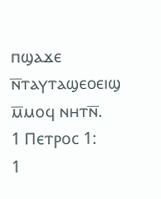ⲡϣⲁϫⲉ ⲛ̅ⲧⲁⲩⲧⲁϣⲉⲟⲉⲓϣ ⲙ̅ⲙⲟϥ ⲛⲏⲧⲛ̅.
1 Ⲡⲉⲧⲣⲟⲥ 1:
1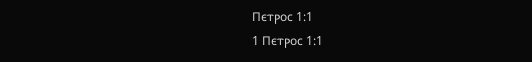Ⲡⲉⲧⲣⲟⲥ 1:1
1 Ⲡⲉⲧⲣⲟⲥ 1:1